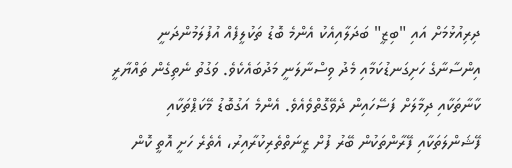ދިރިއުޅުމަށް އައި "ބިޒީ" ބަދަލާއިއެކު އެންމެ ބޮޑު ތަކުލީފެއް އުފުލަމުންދަނީ އިންސާނާގެ ހަށިގަނޑުކަމާއި މެދު ވިސްނާލަނީ މަދުބައެކެވެ. ވަގުތު ނެތިގެން ތައްޔާރީ ކާނާތަކާއި ދިމާލަށް ފަސޭހައިން ދެވޭގޮތްވެއެވެ. އެންމެ އަގުބޮޑު މޭކަޕްތަކާއި ފޭޝަންލަތަކާއި ފޭރާންތަކުން ބޭރު ފުށް ޒީނަތްތެރިކުރާއިރު، އެތެރެ ހަށީ އޮތީ ކޮން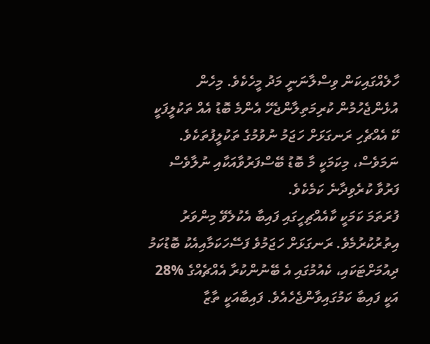ހާލެއްގައިކަން ވިސްލާނަނީ މަދު މީހެކެވެ. މިހެން އުޅެންޖެހުމުން ކުރިމަތިލާންޖެހޭ އެންމެ ބޮޑު އެއް ތަކުލީފަކީ ކޭ އެއްޗެހި ރަނގަޅަށް ހަޖަމު ނުވުމުގެ ތަކުލީފުތަކެވެ. ނަމަވެސް، މިކަމަކީ މާ ބޮޑު ބޭސްފަރުވާއަކާއި ނުލާވެސް ފަރުވާ ކުރެވިދާނެ ކަމެކެވެ.
ފުރަތަމަ ކަމަކީ ކާއެއްޗިހީގައި ފައިބާ އެކުލެވޭ މިންވަރު އިތުރުކުރުމެވެ. ރަނގަޅަށް ހަޖަމުވެ ފަސޭހަކަމާއިއެކު ބޮޑުކަމު ދިއުމަށްޓަކައި، ކެއުމުގައި އެ ބޭނުންކުރާ އެއްޗެއްގެ %28 އަކީ ފައިބާ ކަމުގައިވާންޖެހެއެވެ. ފައިބާއަކީ ތާޒާ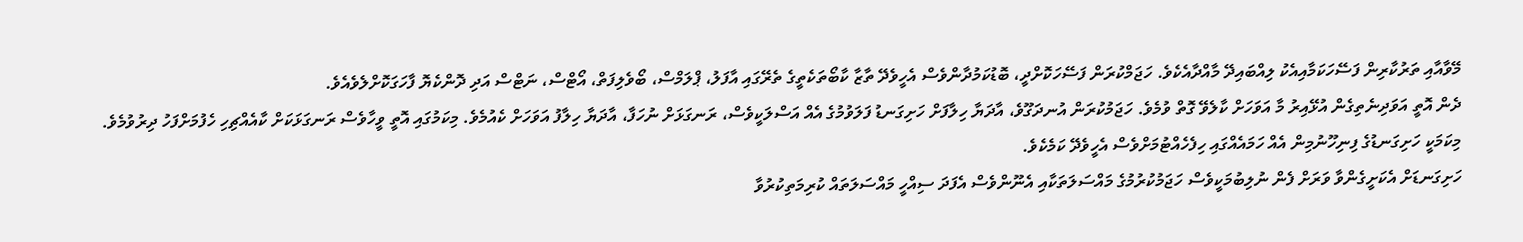މޭވާއާއި ތަރުކާރިން ފަސޭހަކަމާއިއެކު ލިއްބައިދޭ މާއްދާއެކެވެ. ހަޖަމްކުރަން ފަސޭހަކޮށްދީ، ބޮޑުކަމުދާންވެސް އެހީވެދޭ ތާޒާ ކާބޯތަކެތީގެ ތެރޭގައި އާފަލު، ޕްލަމްސް، ބޯވެލިފަތް، އޯޓްސް، ނަޓްސް އަދި ދޮންކެޔޮ ފާހަގަކޮށްލެވެއެވެ.
ދެން އޮތީ އަވަދިނެތިގެން އުޅޭއިރު މާ އަވަހަށް ކާލެވޭ ގޮތް ވުމެވެ. ހަޖަމުކުރަން އުނދަގޫވެ، އާދަޔާ ހިލާފަށް ހަށިގަނޑު ފަލަވުމުގެ އެއް އަސްލަކީވެސް، ރަނގަޅަށް ނުހަފާ، އާދަޔާ ހިލާފު އަވަހަށް ކެއުމެވެ. މިކަމުގައި އޮތީ ވީހާވެސް ރަނގަޅަކަށް ކާއެއްޗިހި ހެފުމަށްފަހު ދިރުވުމެވެ. މިކަމަކީ ހަށިގަނޑުގެ ފިނިހޫނުމިން އެއް ހަމައެއްގައި ހިފެހެއްޓުމަށްވެސް އެހީވެދޭ ކަމެކެވެ.
ހަށިގަނޑަށް އެކަށީގެންވާ ވަރަށް ފެން ނުލިބުމަކީވެސް ހަޖަމުކުރުމުގެ މައްސަލަތަކާއި އެނޫންވެސް އެފަދަ ސިއްހީ މައްސަލަތައް ކުރިމަތިކުރުވާ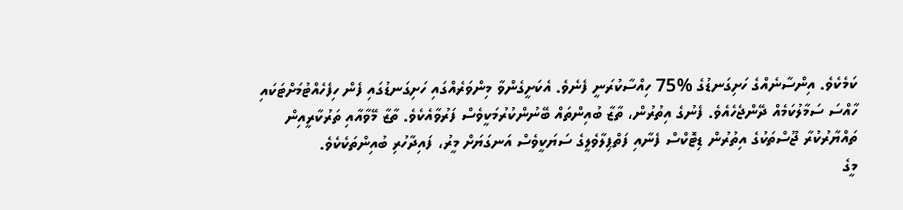ކަމެކެވެ. އިންސާނެއްގެ ހަށިގަނޑުގެ %75 ހިއްސާކުރަނީ ފެނެވެ. އެކަށީގެންވާ މިންވަރެއްގައި ހަށިގަނޑުގައި ފެން ހިފެހެއްޓުމަށްޓަކައި ހާއްސަ ސަމާލުކަމެއް ދޭންޖެހެއެވެ. ފެނުގެ އިތުރުން، ތާޒާ ބުއިންތައް ބޭނުންކުރުމަކީވެސް ފަރުވާއެކެވެ. ތާޒާ މޭވާއާއި ތަރުކާރީއިން ތައްޔާރުކުރާ ޖޫސްތަކުގެ އިތުރުން ޑިޓޮކްސް ފެނާއި ފަތްޕިލާވެލީގެ ސަޔަކީވެސް އަނގަޔަށް މީރު، ފައިދާހުރި ބުއިންތަކެކެވެ.
މީގެ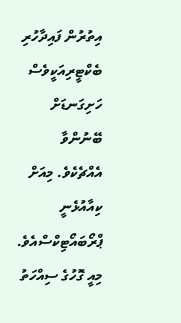އިތުރުން ފައިދާހުރި ބެކްޓީރިއަކީވެސް ހަށިގަނޑަށް ބޭނުންވާ އެއްޗެކެވެ. މިއަށް ކިއާއުޅެނީ ޕްރޯބައޯޓިކްސްއެވެ. މިއީ ގޮހުގެ ސިއްހަތު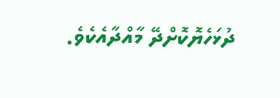ދުޅަހެޔޮކޮށްދޭ މާއްދާއެކެވެ.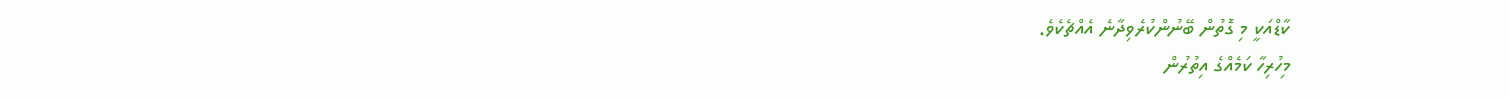ކާޑްއަކީ މި ގޮތުން ބޭނުންކުރެވިދާނެ އެއްޗެކެވެ.
މިހުރިހާ ކަމެއްގެ އިތުރުން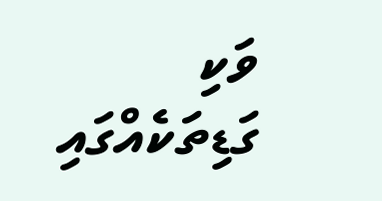ވަކި ގަޑިތަކެއްގައި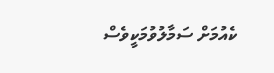ކެއުމަށް ސަމާލުވުމަކީވެސް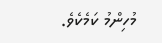މުހިންމު ކަމެކެވެ.